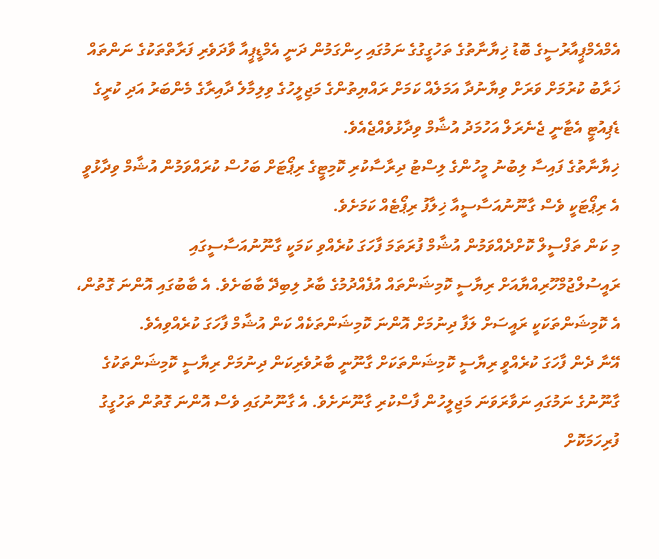އެމްއެމްޕީއާރުސީގެ ބޮޑު ޚިޔާނާތުގެ ތަހުގީގުގެ ނަމުގައި ހިންގަމުން ދަނީ އެމްޑީޕީއާ ވާދަވެރި ފަރާތްތަކުގެ ނަންތައް ޚަރާބު ކުރުމަށް ވަރަށް ވިޔާނުދާ އަމަލެއް ކަމަށް ރައްޔިތުންގެ މަޖިލީހުގެ ވިލިމާލެ ދާއިރާގެ މެންބަރު އަދި ކުރީގެ ޑެޕިއުޓީ އެޓާނީ ޖެނެރަލް އަހުމަދު އުޝާމް ވިދާޅުވެއްޖެއެވެ.
ޚިޔާނާތުގެ ފައިސާ ލިބުނު މީހުންގެ ލިސްޓު ދިރާސާކުރި ކޮމިޓީގެ ރިޕޯޓަށް ބަހުސް ކުރައްވަމުން އުޝާމް ވިދާޅުވީ އެ ރިޕޯޓަކީ ވެސް ގާނޫނުއަސާސީއާ ޚިލާފު ރިޕޯޓެއް ކަމަށެވެ.
މި ކަން ތަފްސީލް ކޮށްދެއްވަމުން އުޝާމް ފުރަތަމަ ފާހަގަ ކުރެއްވި ކަމަކީ ގާނޫނުއަސާސީގައި ރައީސުލްޖުމްހޫރިއްޔާއަށް ރިޔާސީ ކޮމިޝަންތައް އުފެއްދުމުގެ ބާރު ލިބިދޭ ބާބަށެވެ. އެ ބާބުގައި އޮންނަ ގޮތުން، އެ ކޮމިޝަންތަކަކީ ރައީސަށް ލަފާ ދިނުމަށް އޮންނަ ކޮމިޝަންތަކެއް ކަން އުޝާމް ފާހަގަ ކުރެއްވިއެވެ.
އޭނާ ދެން ފާހަގަ ކުރެއްވީ ރިޔާސީ ކޮމިޝަންތަކަށް ގާނޫނީ ބާރުވެރިކަން ދިނުމަށް ރިޔާސީ ކޮމިޝަންތަކުގެ ގާނޫނުގެ ނަމުގައި ނަވާރަވަނަ މަޖިލީހުން ފާސްކުރި ގާނޫނަށެވެ. އެ ގާނޫނުގައި ވެސް އޮންނަ ގޮތުން ތަހުގީގު ފުރިހަމަކޮށް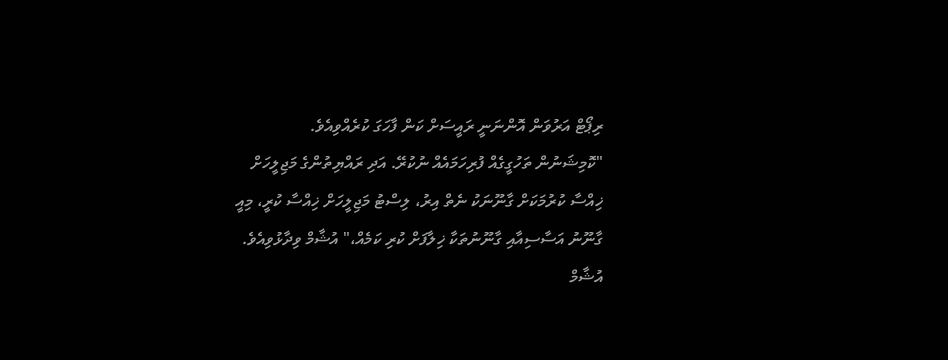ރިޕޯޓް އަރުވަން އޮންނަނީ ރައީސަށް ކަން ފާހަގަ ކުރެއްވިއެވެ.
"ކޮމިޝަނުން ތަހުގީގެއް ފުރިހަމައެއް ނުކުރޭ. އަދި ރައްޔިތުންގެ މަޖިލީހަށް ޚިއްސާ ކުރުމަކަށް ގާނޫނަކު ނެތް އިރު، ލިސްޓު މަޖިލީހަށް ޚިއްސާ ކުރީ، މިއީ ގާނޫނު އަސާސިއާއި ގާނޫނުތަކާ ޚިލާފަށް ކުރި ކަމެއް،" އުޝާމް ވިދާޅުވިއެވެ.
އުޝާމް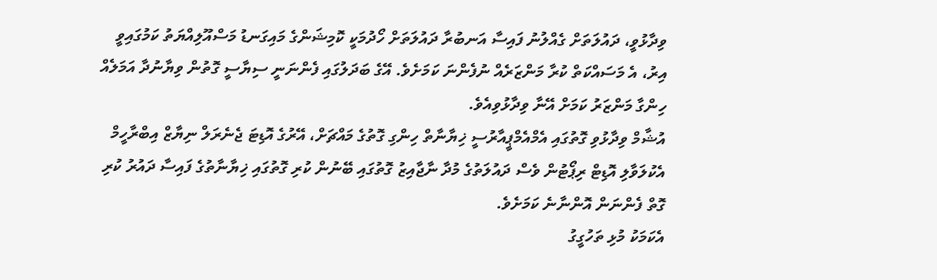ވިދާޅުވީ، ދައުލަތަށް ގެއްލުނު ފައިސާ އަނބުރާ ދައުލަތަށް ހޯދުމަކީ ކޮމިޝަންގެ މައިގަނޑު މަސްއޫލިއްޔަތު ކަމުގައިވީ އިރު، އެ މަސައްކަތް ކުރާ މަންޒަރެއް ނުފެންނަ ކަމަށެވެ. އޭގެ ބަދަލުގައި ފެންނަނީ ސިޔާސީ ގޮތުން ވިޔާނުދާ އަމަލެއް ހިންގާ މަންޒަރު ކަމަށް އޭނާ ވިދާޅުވިއެވެ.
އުޝާމް ވިދާޅުވި ގޮތުގައި އެމްއެމްޕީއާރުސީ ޚިޔާނާތް ހިންގި ގޮތުގެ މައްޗަށް، އޭރުގެ އޮޑިޓަ ޖެނެރަލް ނިޔާޒް އިބްރާހީމް އެކުލަވާލި އޮޑިޓް ރިޕޯޓުން ވެސް ދައުލަތުގެ މުދާ ނާޖާއިޒު ގޮތުގައި ބޭނުން ކުރި ގޮތުގައި ޚިޔާނާތުގެ ފައިސާ ދައުރު ކުރި ގޮތް ފެންނަން އޮންނާނެ ކަމަށެވެ.
އެކަމަކު މުޅި ތަހުގީގު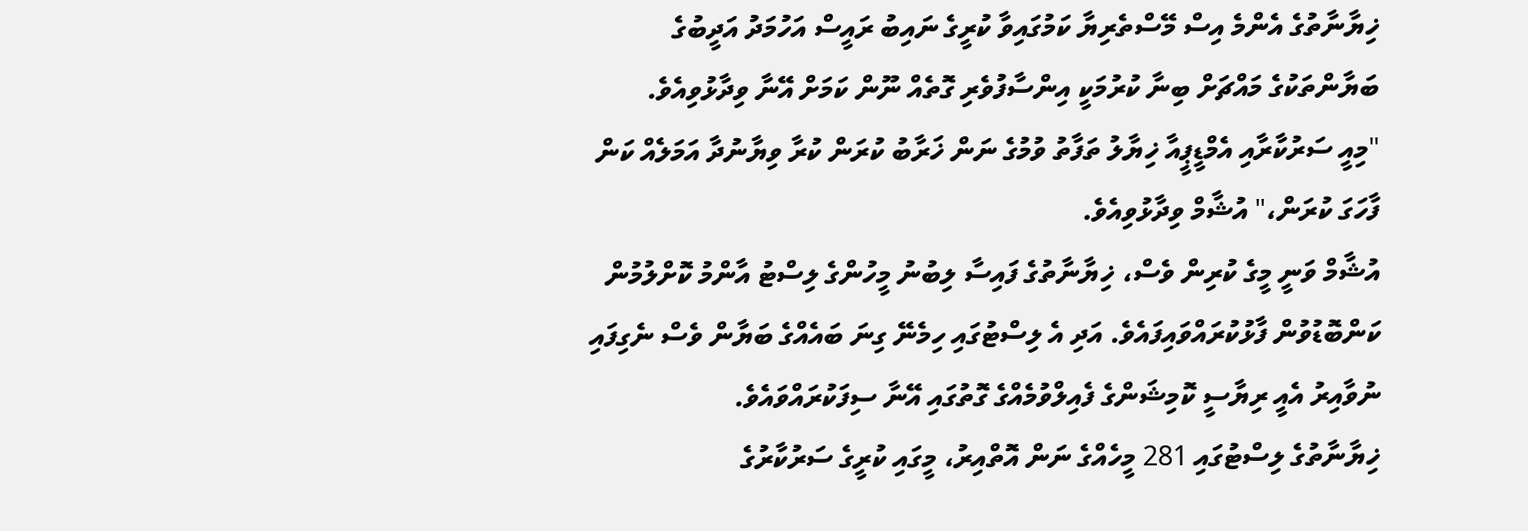ޚިޔާނާތުގެ އެންމެ އިސް މޭސްތެރިޔާ ކަމުގައިވާ ކުރީގެ ނައިބު ރައީސް އަހުމަދު އަދީބުގެ ބަޔާންތަކުގެ މައްޗަށް ބިނާ ކުރުމަކީ އިންސާފުވެރި ގޮތެއް ނޫން ކަމަށް އޭނާ ވިދާޅުވިއެވެ.
"މިއީ ސަރުކާރާއި އެމްޑީޕީއާ ޚިޔާލު ތަފާތު ވުމުގެ ނަން ޚަރާބު ކުރަން ކުރާ ވިޔާނުދާ އަމަލެއް ކަން ފާހަގަ ކުރަން،" އުޝާމް ވިދާޅުވިއެވެ.
އުޝާމް ވަނީ މީގެ ކުރިން ވެސް، ޚިޔާނާތުގެ ފައިސާ ލިބުނު މީހުންގެ ލިސްޓު އާންމު ކޮށްލުމުން ކަންބޮޑުވުން ފާޅުކުރައްވައިފައެވެ. އަދި އެ ލިސްޓުގައި ހިމެނޭ ގިނަ ބައެއްގެ ބަޔާން ވެސް ނެގިފައި ނުވާއިރު އެއީ ރިޔާސީ ކޮމިޝަންގެ ފެއިލްވުމެއްގެ ގޮތުގައި އޭނާ ސިފަކުރައްވައެވެ.
ޚިޔާނާތުގެ ލިސްޓުގައި 281 މީހެއްގެ ނަން އޮތްއިރު، މީގައި ކުރީގެ ސަރުކާރުގެ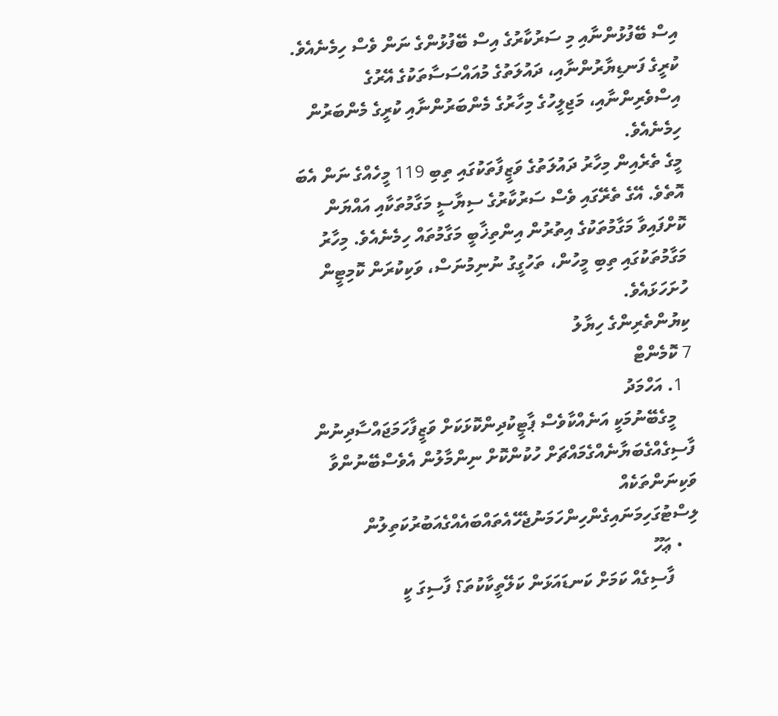އިސް ބޭފުޅުންނާއި މި ސަރުކާރުގެ އިސް ބޭފުޅުންގެ ނަން ވެސް ހިމެނެއެވެ. ކުރީގެ ފަނޑިޔާރުންނާއި، ދައުލަތުގެ މުއައްސަސާތަކުގެ އޭރުގެ އިސްވެރިންނާއި، މަޖިލީހުގެ މިހާރުގެ މެންބަރުންނާއި ކުރީގެ މެންބަރުން ހިމެނެއެވެ.
މީގެ ތެރެއިން މިހާރު ދައުލަތުގެ ވަޒީފާތަކުގައި ތިބި 119 މީހެއްގެ ނަން އެބަ އޮތެވެ. އޭގެ ތެރޭގައި ވެސް ސަރުކާރުގެ ސިޔާސީ މަގާމުތަކާއި އައްޔަން ކޮށްފައިވާ މަގާމުތަކުގެ އިތުރުން އިންތިޚާބީ މަގާމުތައް ހިމެނެއެވެ. މިހާރު މަގާމުތަކުގައި ތިބި މީހުން، ތަހުގީގު ނުނިމުނަސް، ވަކިކުރަން ކޮމިޓީން ހުށަހަޅައެވެ.
ކިޔުންތެރިންގެ ހިޔާލު
7 ކޮމެންޓް
  1. އަހްމަދު
    މީގެބޭނުމަކީ އަނެއްކާވެސް ޕާޓީކުދިންކޮޅަކަށް ވަޒީފާހަމަޖައްސާދިނުން ފާސިގެއްގެބަޔާނެއްގެމައްޗަށް ހުކުންކޮށް ނިންމާލުން އެވެސްބޭނުންވާ ވަކިނަންތަކެއް ލިސްޓުގަހިމަނައިގެންހިންހަމަނުޖެހޭއެތައްބައެއްގެއަބުރުކަތިލުން
    • ޢަހޫ
      ފާސިގެއް ކަމަށް ކަނޑައަޅަން ކަލޭތީކާކުތަ؟ ފާސިގަ ކީ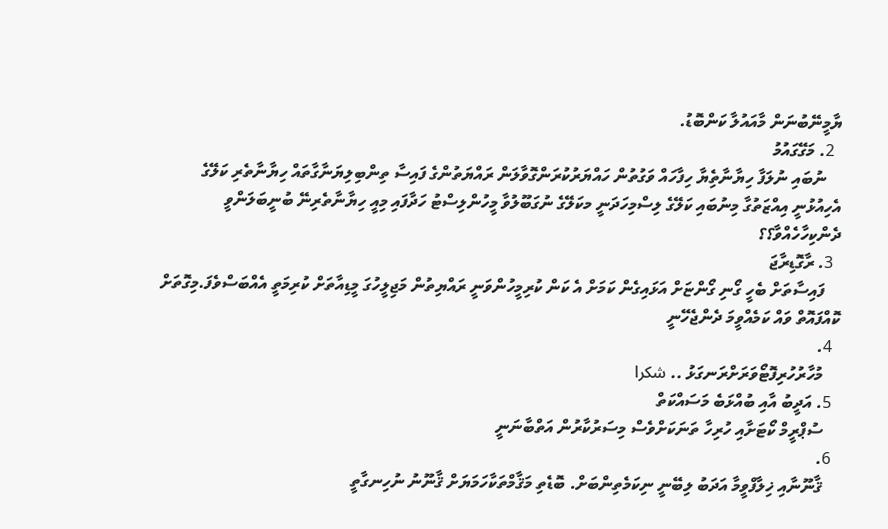ޔާމީނޭބުނަން މާއައުލާ ކަންބޮޑު.
  2. މަގޭގައުމު
    ނުބައި ނުލަފާ ހިޔާނާތެިޔާ ހިފާހައް ވަގުތުން ހައްޔަރުކުރަންގޮވާލަން ރައްޔަތުންގެ ފައިސާ ތިންބިލިޔަނާގާތައް ހިޔާނާތެރި ކަލޭގެ އެހިއުޅުނީ އިއްޒަތުގާ މިނުބައި ކަލޭގެ ލިސްމިހަދަނީ މކަލޭގެ ނުގަބޫލުވާ މީހުންލިސްޓު ހަދާފައި މިއީ ހިޔާނާތެރިނޭ ބުނީބަލަންވީ ދެންކިހާހެއްވާ؟؟
  3. ރާގޮޑިރާޖަ
    ފައިސާތަށް ބެހީ ގޯނި ގޯންޏަށް އަޅައިގެން ކަމަށް އެ ކަން ކުރިމީހުންވަނީ ރައްޔިތުން މަޖިލީހުގަ މީޑިއާތަށް ކުރިމަތީ އެއްބަސްވެފަ.މިގޮތަށް ކޮއްފައޮތް ވައް ކަމެއްވީމަ ދެންޖެހޭނީ
  4.
    މުހާރުހުރިފޮޓޯވަރަށްރަނގަޅު .. شكرا
  5. އަދީބު އާއި ބުއްޅަބެ މަސައްކަތް
    ސުޕްރީމް ކޯޓަށާއި ހުރިހާ ތަނަކަށްވެސް މިސަރުކާރުން އަތްބާނަނީ
  6.
    ޤާނޫނާއި ޚިލާފްވީމާ އަދަބު ލިބޭނީ ނިކަމެތިންބަށް. ބޮޑެތި މަޤާމްތަކާހަމަޔަށް ޤާނޫނު ނުހިނގާތީ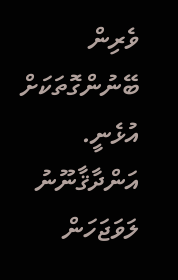ވެރިން ބޭނުންގޮތަކަށް އުޅެނީ. އަންދާޤާނޫނު ލަވަޖަހަން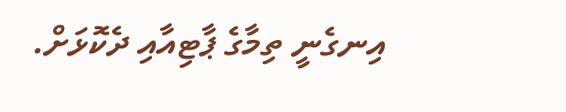އިނގެނީ ތިމާގެ ޕާޓިއާއި ދެކޮޅަށް.